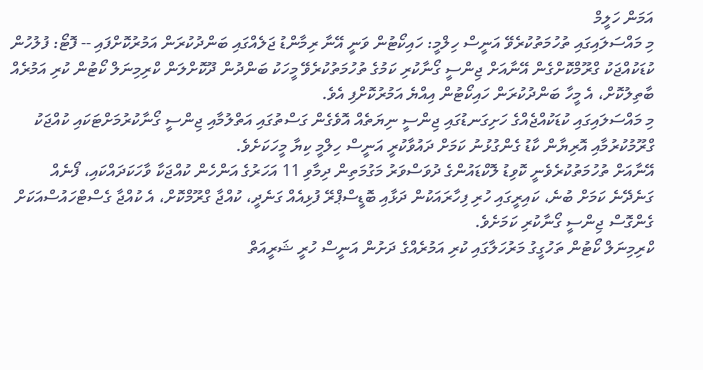އަމަން ހަލީމް
މި މައްސަލައިގައި ތުހުމަތުކުރެވޭ އަނީސް ހިލްމީ: ހައިކޯޓުން ވަނީ އޭނާ ރިމާންޑު ޖަލެއްގައި ބަންދުކުރަން އަމުރުކޮށްފައި -- ފޮޓޯ: ފުލުހުން
ކުޑަކުއްޖަކު ގްރޫމްކޮށްގެން އޭނާއަށް ޖިންސީ ގޯނާކުރި ކަމުގެ ތުހުމަތުކުރެވޭ މީހަކު ބަންދުން ދޫކޮށްލަން ކްރިމިނަލް ކޯޓުން ކުރި އަމުރެއް ބާތިލުކޮށް، އެ މީހާ ބަންދުކުރަން ހައިކޯޓުން އިއްޔެ އަމުރުކޮށްފި އެވެ.
މި މައްސަލައިގައި ކުޑަކުއްޖެއްގެ ހަށިގަނޑުގައި ޖިންސީ ނިޔަތެއް އޮވެގެން ގަސްތުގައި އަތްލުމާއި ޖިންސީ ގޯނާކުރުމަށްޓަކައި ކުއްޖަކު ގްރޫމުކުރުމާއި އޮރިޔާން ކާޑު ގެންގުޅުނު ކަމަށް ދައުވާކުރީ އަނީސް ހިލްމީ ކިޔާ މީހަކަށެވެ.
އޭނާއަށް ތުހުމަތުކުރެވެނީ ކޮވިޑު ލޮކްޑައުންގެ ދުވަސްވަރު މަގުމަތިން ދިމާވި 11 އަހަރުގެ އަންހެން ކުއްޖަކާ ވާހަކަދައްކައި، ފޯނެއް ގަނެދޭނެ ކަމަށް ބުނެ، ކައިރީގައި ހުރި ފިހާރައަކުން ދަޅާއި ބޮޑީސްޕްރޭ ފުޅިއެއް ގަނެދީ، ކުއްޖާ ގްރޫމްކޮށް، އެ ކުއްޖާ ގެސްޓްހައުސްއަކަށް ގެންގޮސް ޖިންސީ ގޯނާކުރި ކަމަށެވެ.
ކްރިމިނަލް ކޯޓުން ތަހުގީގު މަރުހަލާގައި ކުރި އަމުރެއްގެ ދަށުން އަނީސް ހުރީ ޝަރީއަތް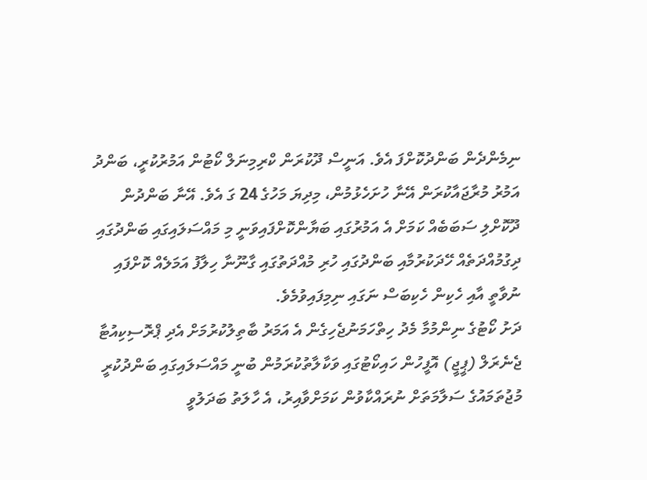ނިމެންދެން ބަންދުކޮށްފަ އެވެ. އަނީސް ދޫކުރަން ކްރިމިނަލް ކޯޓުން އަމުރުކުރީ، ބަންދު އަމުރު މުރާޖައާކުރަން އޭނާ ހުށަހެޅުމުން، މިދިޔަ މަހުގެ 24 ގަ އެވެ. އޭނާ ބަންދުން ދޫކޮށްލި ސަބަބެއް ކަމަށް އެ އަމުރުގައި ބަޔާންކޮށްފައިވަނީ މި މައްސަލައިގައި ބަންދުގައި ދިގުމުއްދަތެއް ހޭދަކުރުމާއި ބަންދުގައި ހުރި މުއްދަތުގައި ގާނޫނާ ހިލާފު އަމަލެއް ކޮށްފައި ނުވާތީ އާއި ހެކިން ހެކިބަސް ނަގައި ނިމިފައިވުމެވެ.
ދަށު ކޯޓުގެ ނިންމުމާ މެދު ހިތްހަމަނުޖެހިގެން އެ އަމަރު ބާތިލުކުރުމަށް އެދި ޕްރޮސިކިއުޓާ ޖެނެރަލް (ޕީޖީ) އޮފީހުން ހައިކޯޓުގައި ވަކާލާތުކުރަމުން ބުނީ މައްސަލައިގައި ބަންދުކުރީ މުޖުތަމައުގެ ސަލާމަތަށް ނުރައްކާވުން ކަމަށްވާއިރު، އެ ހާލަތު ބަދަލުވީ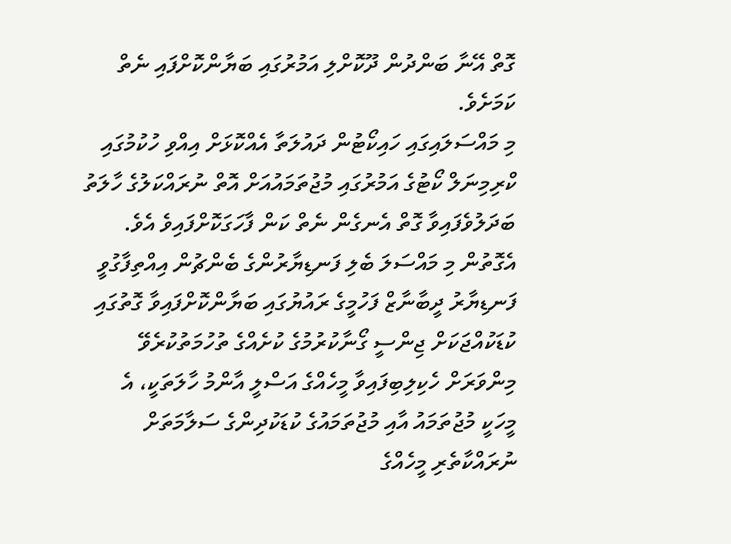ގޮތް އޭނާ ބަންދުން ދޫކޮށްލި އަމުރުގައި ބަޔާންކޮށްފައި ނެތް ކަމަށެވެ.
މި މައްސަލައިގައި ހައިކޯޓުން ދައުލަތާ އެއްކޮޅަށް އިއްވި ހުކުމުގައި ކްރިމިނަލް ކޯޓުގެ އަމުރުގައި މުޖުތަމައުއަށް އޮތް ނުރައްކަލުގެ ހާލަތު ބަދަލުވެފައިވާ ގޮތް އެނގެން ނެތް ކަން ފާހަގަކޮށްފައިވެ އެވެ. އެގޮތުން މި މައްސަލަ ބެލި ފަނޑިޔާރުންގެ ބެންޗުން އިއްތިފާގުވީ ފަނޑިޔާރު ދީބާނާޒް ފަހުމީގެ ރައުޔުގައި ބަޔާންކޮށްފައިވާ ގޮތުގައި ކުޑަކުއްޖަކަށް ޖިންސީ ގޯނާކުރުމުގެ ކުށެއްގެ ތުހުމަތުކުރެވޭ މިންވަރަށް ހެކިލިބިފައިވާ މީހެއްގެ އަސްލީ އާންމު ހާލަތަކީ، އެ މީހަކީ މުޖުތަމައު އާއި މުޖުތަމައުގެ ކުޑަކުދިންގެ ސަލާމަތަށް ނުރައްކާތެރި މީހެއްގެ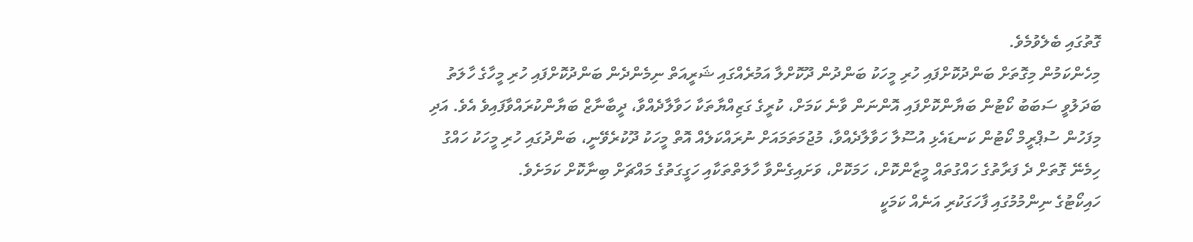ގޮތުގައި ބެލެވުމެވެ.
މިހެންކަމުން މިގޮތަށް ބަންދުކޮށްފައި ހުރި މީހަކު ބަންދުން ދޫކޮށްލާ އަމުރެއްގައި ޝަރީއަތް ނިމެންދެން ބަންދުކޮށްފައި ހުރި މީހާގެ ހާލަތު ބަދަލުވީ ސަބަބު ކޯޓުން ބަޔާންކޮށްފައި އޮންނަން ވާނެ ކަމަށް، ކުރީގެ ގަޒިއްޔާތަކާ ހަވާލާދެއްވާ، ދީބާނާޒް ބަޔާންކުރައްވާފައިވެ އެވެ. އަދި މިފަހުން ސުޕްރީމް ކޯޓުން ކަނޑައެޅި އުސޫލާ ހަވާލާދެއްވާ، މުޖުމަތަމައަށް ނުރައްކަލެއް އޮތް މީހަކު ދޫކުރެވޭނީ، ބަންދުގައި ހުރި މީހަކު ހައްގު ހިމެނޭ ގޮތަށް ދެ ފަރާތުގެ ހައްގުތައް މީޒާންކޮށް، ހަމަކޮށް، ވަށައިގެންވާ ހާލަތްތަކާއި ހަގީގަތުގެ މައްޗަށް ބިނާކޮށް ކަމަށެވެ.
ހައިކޯޓުގެ ނިންމުމުގައި ފާހަގަކުރި އަނެއް ކަމަކީ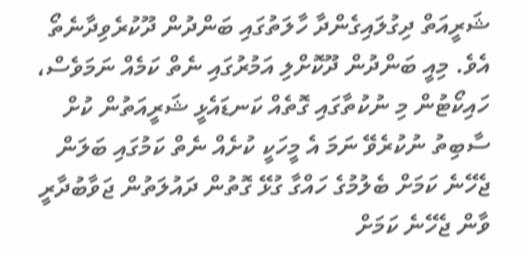ޝަރީއަތް ދިގުލައިގެންދާ ހާލަތުގައި ބަންދުން ދޫކުރެވިދާނެތޯ އެވެ. މިއީ ބަންދުން ދޫކޮށްލި އަމުރުގައި ނެތް ކަމެއް ނަމަވެސް، ހައިކޯޓުން މި ނުކުތާގައި ގޮތެއް ކަނޑައެޅީ ޝަރީއަތުން ކުށް ސާބިތު ނުކުރެވޭ ނަމަ އެ މީހަކީ ކުށެއް ނެތް ކަމުގައި ބަލަން ޖެހޭނެ ކަމަށް ބެލުމުގެ ހައްގާ ގުޅޭ ގޮތުން ދައުލަތުން ޖަވާބުދާރީ ވާން ޖެހޭނެ ކަމަށް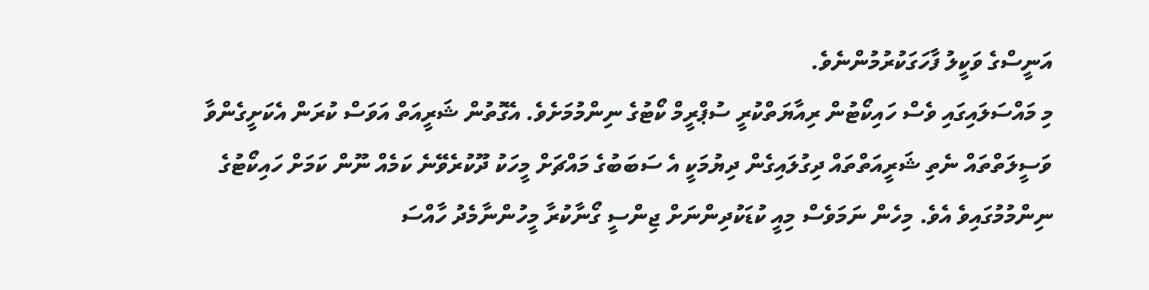އަނީސްގެ ވަކީލު ފާހަގަކުރުމުންނެވެ.
މި މައްސަލައިގައި ވެސް ހައިކޯޓުން ރިއާޔަތްކުރީ ސުޕްރީމް ކޯޓުގެ ނިންމުމަށެވެ. އެގޮތުން ޝަރީއަތް އަވަސް ކުރަން އެކަށީގެންވާ ވަސީލަތްތައް ނެތި ޝަރީއަތްތައް ދިގުލައިގެން ދިޔުމަކީ އެ ސަބަބުގެ މައްޗަށް މީހަކު ދޫކުރެވޭނެ ކަމެއް ނޫން ކަމަށް ހައިކޯޓުގެ ނިންމުމުގައިވެ އެވެ. މިހެން ނަމަވެސް މިއީ ކުޑަކުދިންނަށް ޖިންސީ ގޯނާކުރާ މީހުންނާމެދު ހާއްސަ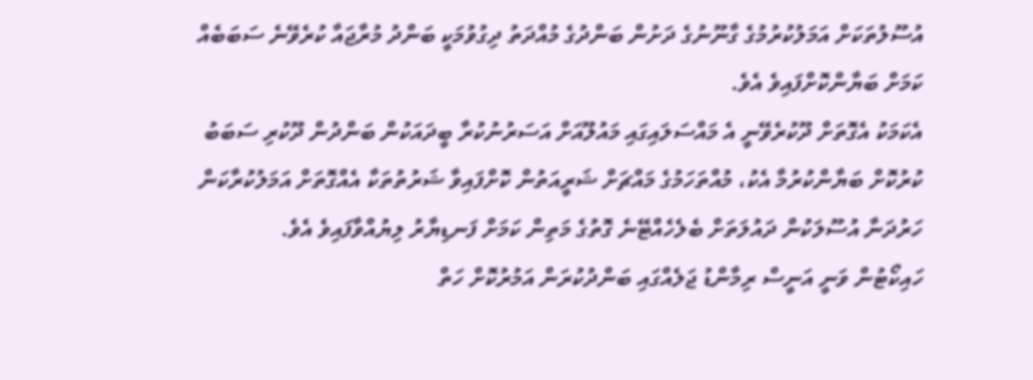އުސޫލުތަކަށް އަމަލުކުރުމުގެ ގާނޫނުގެ ދަށުން ބަންދުގެ މުއްދަތު ދިގުވުމަކީ ބަންދު މުރާޖައާ ކުރެވޭނެ ސަބަބެއް ކަމަށް ބަޔާންކޮށްފައިވެ އެވެ.
އެކަމަކު އެގޮތަށް ދޫކުރެވޭނީ އެ މައްސަލައިގައި މައުލޫއަށް އަސަރުނުކުރާ ބީދައަކުން ބަންދުން ދޫކުރި ސަބަބު ކުރުކޮށް ބަޔާންކުރުމާ އެކު، މުއްތަހަމުގެ މައްޗަށް ޝަރީއަތުން ކޮށްފައިވާ ޝަރުތުތަކާ އެއްގޮތަށް އަމަލުކުރާކަން ހަރުދަނާ އުސޫލަކުން ދައުލަތަށް ބެލެހެއްޓޭނެ ގޮތުގެ މަތިން ކަމަށް ފަނޑިޔާރު ލިޔުއްވާފައިވެ އެވެ.
ހައިކޯޓުން ވަނީ އަނީސް ރިމާންޑު ޖަލެއްގައި ބަންދުކުރަން އަމުރުކޮށް ހަތް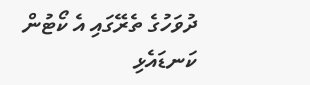ދުވަހުގެ ތެރޭގައި އެ ކޯޓުން ކަނޑައެޅި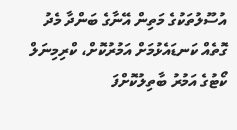އުސޫލުތަކުގެ މަތިން އޭނާގެ ބަންދާ މެދު ގޮތެއް ކަނޑައެޅުމަށް އަމުރުކޮށް، ކްރިމިނަލް ކޯޓުގެ އަމުރު ބާތިލުކޮށްފަ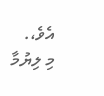އެވެ،.
މި ލިޔުމާ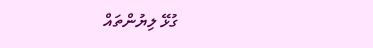ގުޅޭ ލިޔުންތައް